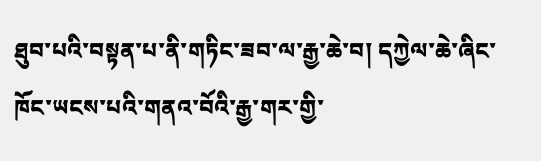ཐུབ་པའི་བསྟན་པ་ནི་གཏིང་ཟབ་ལ་རྒྱ་ཆེ་བ། དཀྱེལ་ཆེ་ཞིང་ཁོང་ཡངས་པའི་གནའ་བོའི་རྒྱ་གར་གྱི་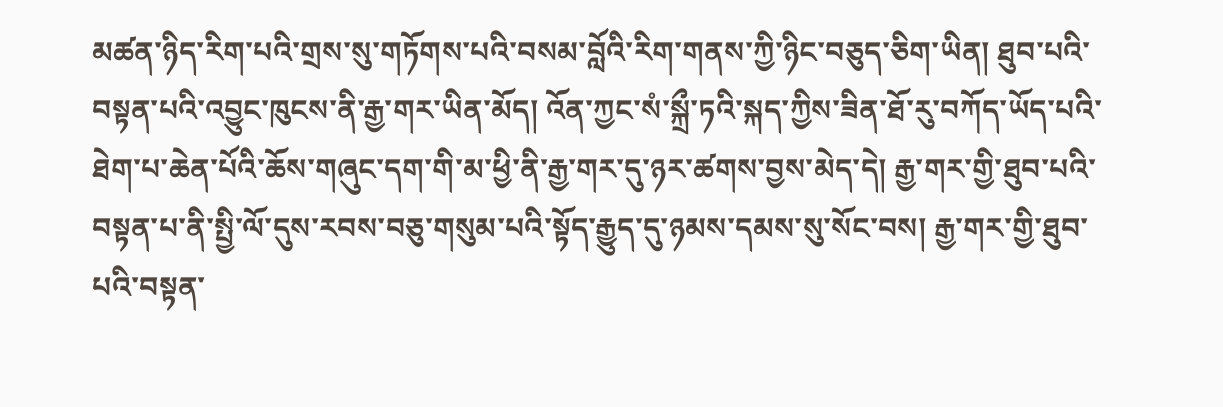མཚན་ཉིད་རིག་པའི་གྲས་སུ་གཏོགས་པའི་བསམ་བློའི་རིག་གནས་ཀྱི་ཉིང་བཅུད་ཅིག་ཡིན། ཐུབ་པའི་བསྟན་པའི་འབྱུང་ཁུངས་ནི་རྒྱ་གར་ཡིན་མོད། འོན་ཀྱང་སཾ་སྐྲྀ་ཏའི་སྐད་ཀྱིས་ཟིན་ཐོ་རུ་བཀོད་ཡོད་པའི་ཐེག་པ་ཆེན་པོའི་ཆོས་གཞུང་དག་གི་མ་ཕྱི་ནི་རྒྱ་གར་དུ་ཉར་ཚགས་བྱས་མེད་དེ། རྒྱ་གར་གྱི་ཐུབ་པའི་བསྟན་པ་ནི་སྤྱི་ལོ་དུས་རབས་བཅུ་གསུམ་པའི་སྟོད་རྒྱུད་དུ་ཉམས་དམས་སུ་སོང་བས། རྒྱ་གར་གྱི་ཐུབ་པའི་བསྟན་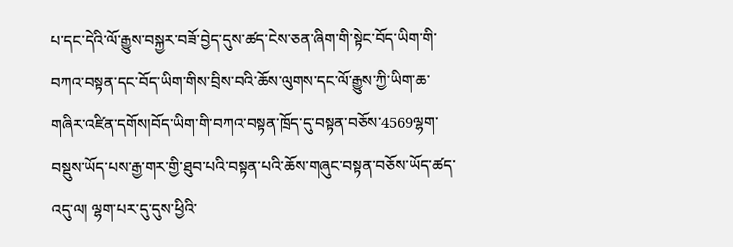པ་དང་དེའི་ལོ་རྒྱུས་བསྐྱར་བཟོ་བྱེད་དུས་ཚད་ངེས་ཅན་ཞིག་གི་སྟེང་བོད་ཡིག་གི་བཀའ་བསྟན་དང་བོད་ཡིག་གིས་བྲིས་བའི་ཆོས་ལུགས་དང་ལོ་རྒྱུས་ཀྱི་ཡིག་ཆ་གཞིར་འཛིན་དགོས།བོད་ཡིག་གི་བཀའ་བསྟན་ཁྲོད་དུ་བསྟན་བཅོས་4569ལྷག་བསྡུས་ཡོད་པས་རྒྱ་གར་གྱི་ཐུབ་པའི་བསྟན་པའི་ཆོས་གཞུང་བསྟན་བཅོས་ཡོད་ཚད་འདུ་ལ། ལྷག་པར་དུ་དུས་ཕྱིའི་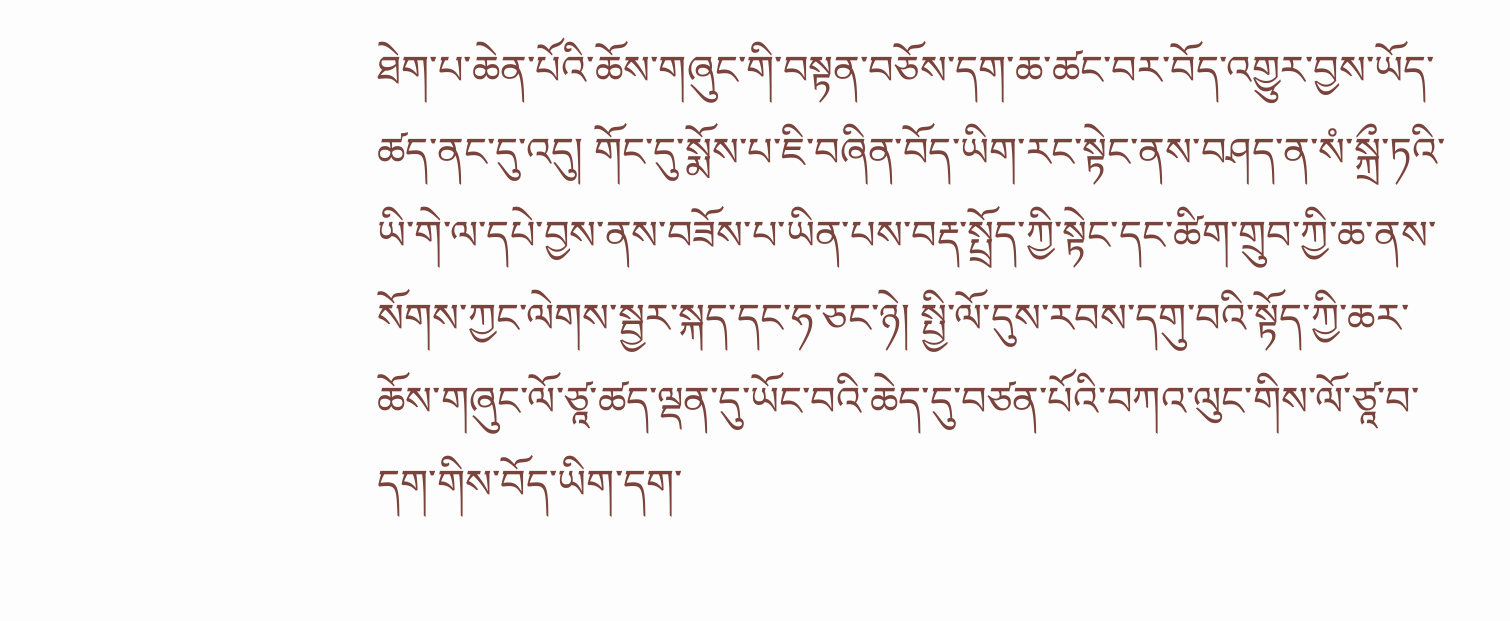ཐེག་པ་ཆེན་པོའི་ཆོས་གཞུང་གི་བསྟན་བཅོས་དག་ཆ་ཚང་བར་བོད་འགྱུར་བྱས་ཡོད་ཚད་ནང་དུ་འདུ། གོང་དུ་སྨོས་པ་ཇི་བཞིན་བོད་ཡིག་རང་སྟེང་ནས་བཤད་ན་སཾ་སྐྲྀ་ཏའི་ཡི་གེ་ལ་དཔེ་བྱས་ནས་བཟོས་པ་ཡིན་པས་བརྡ་སྤྲོད་ཀྱི་སྟེང་དང་ཚིག་གྲུབ་ཀྱི་ཆ་ནས་སོགས་ཀྱང་ལེགས་སྦྱར་སྐད་དང་ཧ་ཅང་ཉེ། སྤྱི་ལོ་དུས་རབས་དགུ་བའི་སྟོད་ཀྱི་ཆར་ཆོས་གཞུང་ལོ་ཙཱ་ཚད་ལྡན་དུ་ཡོང་བའི་ཆེད་དུ་བཙན་པོའི་བཀའ་ལུང་གིས་ལོ་ཙཱ་བ་དག་གིས་བོད་ཡིག་དག་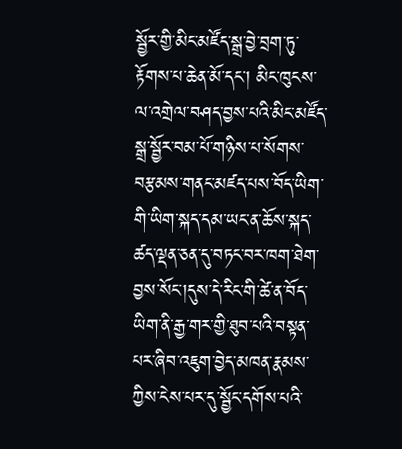སྦྱོར་གྱི་མིང་མཛོད་སྒྲ་བྱེ་བྲག་ཏུ་རྟོགས་པ་ཆེན་མོ་དང་། མིང་ཁུངས་ལ་འགྲེལ་བཤད་བྱས་པའི་མིང་མཛོད་སྒྲ་སྦྱོར་བམ་པོ་གཉིས་པ་སོགས་བརྩམས་གནང་མཛད་པས་བོད་ཡིག་གི་ཡིག་སྐད་དམ་ཡང་ན་ཆོས་སྐད་ཚད་ལྡན་ཅན་དུ་བཏང་བར་ཁག་ཐེག་བྱས་སོང་།དུས་དེ་རིང་གི་ཚེ་ན་བོད་ཡིག་ནི་རྒྱ་གར་གྱི་ཐུབ་པའི་བསྟན་པར་ཞིབ་འཇུག་བྱེད་མཁན་རྣམས་ཀྱིས་ངེས་པར་དུ་སྦྱོང་དགོས་པའི་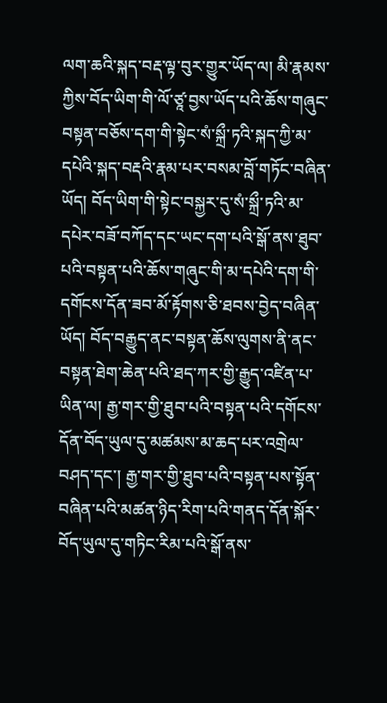ལག་ཆའི་སྐད་བརྡ་ལྟ་བུར་གྱུར་ཡོད་ལ། མི་རྣམས་ཀྱིས་བོད་ཡིག་གི་ལོ་ཙཱ་བྱས་ཡོད་པའི་ཆོས་གཞུང་བསྟན་བཅོས་དག་གི་སྟེང་སཾ་སྐྲྀ་ཏའི་སྐད་ཀྱི་མ་དཔེའི་སྐད་བརྡའི་རྣམ་པར་བསམ་བློ་གཏོང་བཞིན་ཡོད། བོད་ཡིག་གི་སྟེང་བསྐྱར་དུ་སཾ་སྐྲྀ་ཏའི་མ་དཔེར་བཟོ་བཀོད་དང་ཡང་དག་པའི་སྒོ་ནས་ཐུབ་པའི་བསྟན་པའི་ཆོས་གཞུང་གི་མ་དཔེའི་དག་གི་དགོངས་དོན་ཟབ་མོ་རྟོགས་ཅི་ཐབས་བྱེད་བཞིན་ཡོད། བོད་བརྒྱུད་ནང་བསྟན་ཆོས་ལུགས་ནི་ནང་བསྟན་ཐེག་ཆེན་པའི་ཐད་ཀར་གྱི་རྒྱུད་འཛིན་པ་ཡིན་ལ། རྒྱ་གར་གྱི་ཐུབ་པའི་བསྟན་པའི་དགོངས་དོན་བོད་ཡུལ་དུ་མཚམས་མ་ཆད་པར་འགྲེལ་བཤད་དང་། རྒྱ་གར་གྱི་ཐུབ་པའི་བསྟན་པས་སྟོན་བཞིན་པའི་མཚན་ཉིད་རིག་པའི་གནད་དོན་སྐོར་བོད་ཡུལ་དུ་གཏིང་རིམ་པའི་སྒོ་ནས་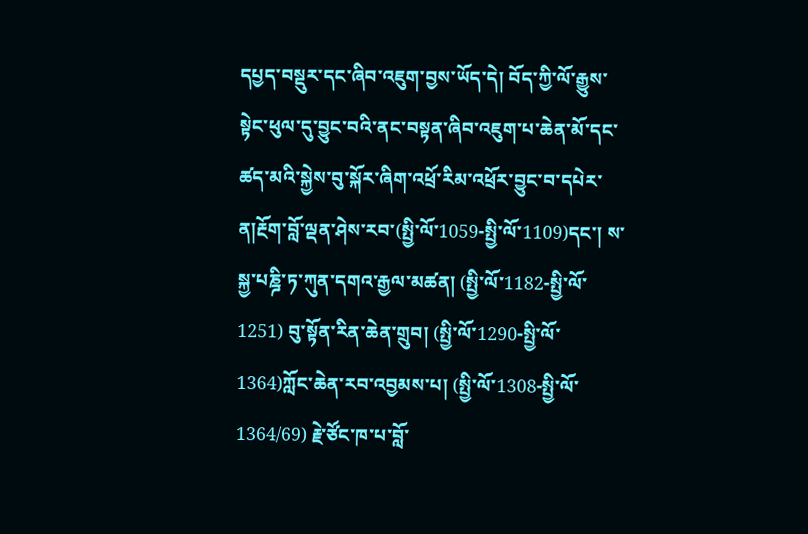དཔྱད་བསྡུར་དང་ཞིབ་འཇུག་བྱས་ཡོད་དེ། བོད་ཀྱི་ལོ་རྒྱུས་སྟེང་ཕུལ་དུ་བྱུང་བའི་ནང་བསྟན་ཞིབ་འཇུག་པ་ཆེན་མོ་དང་ཚད་མའི་སྐྱེས་བུ་སྐོར་ཞིག་འཕྲོ་རིམ་འཕྲོར་བྱུང་བ་དཔེར་ན།རྔོག་བློ་ལྡན་ཤེས་རབ་(སྤྱི་ལོ་1059-སྤྱི་ལོ་1109)དང་། ས་སྐྱ་པཎྜི་ཏ་ཀུན་དགའ་རྒྱལ་མཚན། (སྤྱི་ལོ་1182-སྤྱི་ལོ་1251) བུ་སྟོན་རིན་ཆེན་གྲུབ། (སྤྱི་ལོ་1290-སྤྱི་ལོ་1364)ཀློང་ཆེན་རབ་འབྱམས་པ། (སྤྱི་ལོ་1308-སྤྱི་ལོ་1364/69) རྗེ་ཙོང་ཁ་པ་བློ་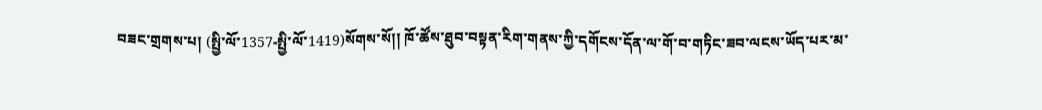བཟང་གྲགས་པ། (སྤྱི་ལོ་1357-སྤྱི་ལོ་1419)སོགས་སོ།། ཁོ་ཚོས་ཐུབ་བསྟན་རིག་གནས་ཀྱི་དགོངས་དོན་ལ་གོ་བ་གཏིང་ཟབ་ལངས་ཡོད་པར་མ་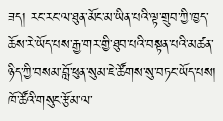ཟད། རང་རང་ལ་ཐུན་མོང་མ་ཡིན་པའི་ལྟ་གྲུབ་ཀྱི་ཁྱད་ཆོས་རེ་ཡོད་པས་རྒྱ་གར་གྱི་ཐུབ་པའི་བསྟན་པའི་མཚན་ཉིད་ཀྱི་བསམ་བློ་ཕུན་སུམ་ཇེ་ཚོགས་སུ་བཏང་ཡོད་པས། ཁོ་ཚོའི་གསུང་རྩོམ་ལ་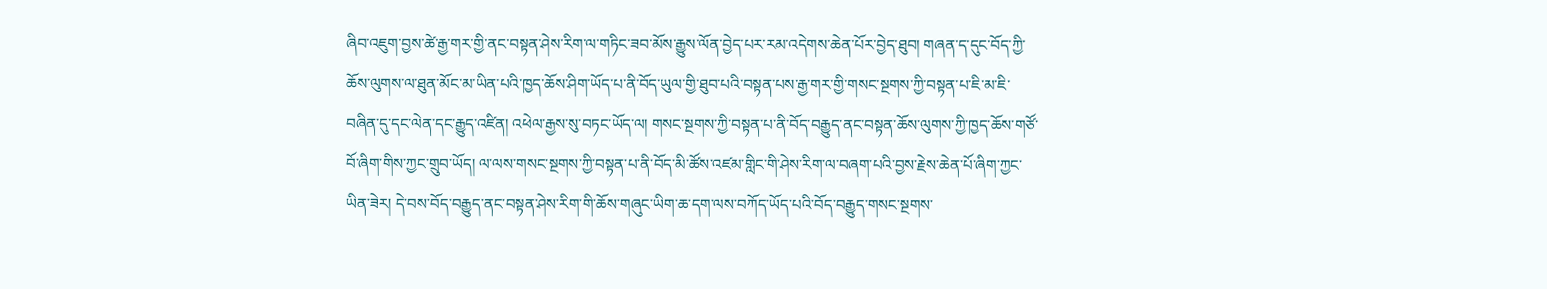ཞིབ་འཇུག་བྱས་ཚེ་རྒྱ་གར་གྱི་ནང་བསྟན་ཤེས་རིག་ལ་གཏིང་ཟབ་མོས་རྒྱུས་ལོན་བྱེད་པར་རམ་འདེགས་ཆེན་པོར་བྱེད་ཐུབ། གཞན་ད་དུང་བོད་ཀྱི་ཆོས་ལུགས་ལ་ཐུན་མོང་མ་ཡིན་པའི་ཁྱད་ཆོས་ཤིག་ཡོད་པ་ནི་བོད་ཡུལ་གྱི་ཐུབ་པའི་བསྟན་པས་རྒྱ་གར་གྱི་གསང་སྔགས་ཀྱི་བསྟན་པ་ཇི་མ་ཇི་བཞིན་དུ་དང་ལེན་དང་རྒྱུད་འཛིན། འཕེལ་རྒྱས་སུ་བཏང་ཡོད་ལ། གསང་སྔགས་ཀྱི་བསྟན་པ་ནི་བོད་བརྒྱུད་ནང་བསྟན་ཆོས་ལུགས་ཀྱི་ཁྱད་ཆོས་གཙོ་བོ་ཞིག་གིས་ཀྱང་གྲུབ་ཡོད། ལ་ལས་གསང་སྔགས་ཀྱི་བསྟན་པ་ནི་བོད་མི་ཚོས་འཛམ་གླིང་གི་ཤེས་རིག་ལ་བཞག་པའི་བྱས་རྗེས་ཆེན་པོ་ཞིག་ཀྱང་ཡིན་ཟེར། དེ་བས་བོད་བརྒྱུད་ནང་བསྟན་ཤེས་རིག་གི་ཆོས་གཞུང་ཡིག་ཆ་དག་ལས་བཀོད་ཡོད་པའི་བོད་བརྒྱུད་གསང་སྔགས་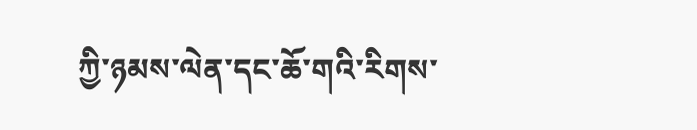ཀྱི་ཉམས་ལེན་དང་ཆོ་གའི་རིགས་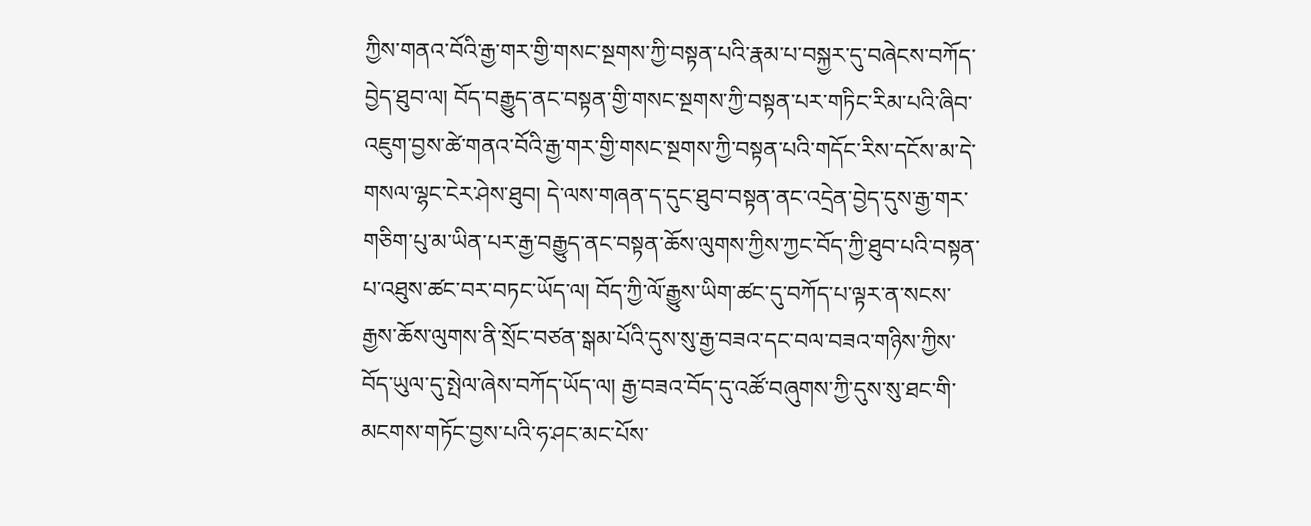ཀྱིས་གནའ་བོའི་རྒྱ་གར་གྱི་གསང་སྔགས་ཀྱི་བསྟན་པའི་རྣམ་པ་བསྐྱར་དུ་བཞེངས་བཀོད་བྱེད་ཐུབ་ལ། བོད་བརྒྱུད་ནང་བསྟན་གྱི་གསང་སྔགས་ཀྱི་བསྟན་པར་གཏིང་རིམ་པའི་ཞིབ་འཇུག་བྱས་ཚེ་གནའ་བོའི་རྒྱ་གར་གྱི་གསང་སྔགས་ཀྱི་བསྟན་པའི་གདོང་རིས་དངོས་མ་དེ་གསལ་ལྷང་ངེར་ཤེས་ཐུབ། དེ་ལས་གཞན་ད་དུང་ཐུབ་བསྟན་ནང་འདྲེན་བྱེད་དུས་རྒྱ་གར་གཅིག་པུ་མ་ཡིན་པར་རྒྱ་བརྒྱུད་ནང་བསྟན་ཆོས་ལུགས་ཀྱིས་ཀྱང་བོད་ཀྱི་ཐུབ་པའི་བསྟན་པ་འཐུས་ཚང་བར་བཏང་ཡོད་ལ། བོད་ཀྱི་ལོ་རྒྱུས་ཡིག་ཚང་དུ་བཀོད་པ་ལྟར་ན་སངས་རྒྱས་ཆོས་ལུགས་ནི་སྲོང་བཙན་སྒམ་པོའི་དུས་སུ་རྒྱ་བཟའ་དང་བལ་བཟའ་གཉིས་ཀྱིས་བོད་ཡུལ་དུ་སྤེལ་ཞེས་བཀོད་ཡོད་ལ། རྒྱ་བཟའ་བོད་དུ་འཚོ་བཞུགས་ཀྱི་དུས་སུ་ཐང་གི་མངགས་གཏོང་བྱས་པའི་ཧ་ཤང་མང་པོས་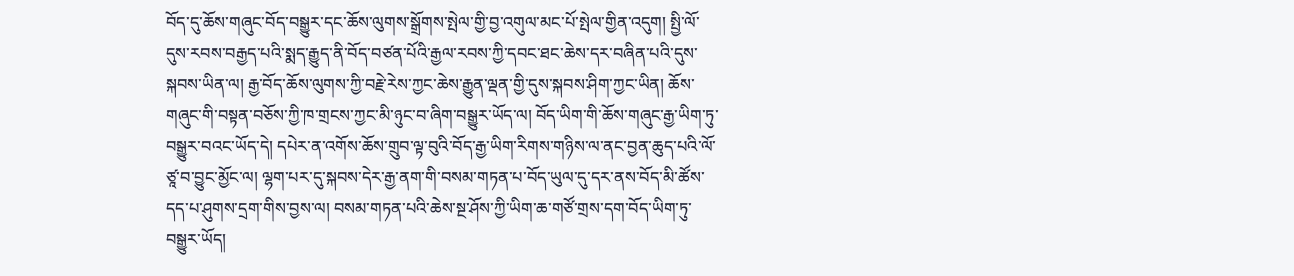བོད་དུ་ཆོས་གཞུང་བོད་བསྒྱུར་དང་ཆོས་ལུགས་སྒྲོགས་སྤེལ་གྱི་བྱ་འགུལ་མང་པོ་སྤེལ་གྱིན་འདུག། སྤྱི་ལོ་དུས་རབས་བརྒྱད་པའི་སྨད་རྒྱུད་ནི་བོད་བཙན་པོའི་རྒྱལ་རབས་ཀྱི་དབང་ཐང་ཆེས་དར་བཞིན་པའི་དུས་སྐབས་ཡིན་ལ། རྒྱ་བོད་ཆོས་ལུགས་ཀྱི་བརྗེ་རེས་ཀྱང་ཆེས་རྒྱུན་ལྡན་གྱི་དུས་སྐབས་ཤིག་ཀྱང་ཡིན། ཆོས་གཞུང་གི་བསྟན་བཅོས་ཀྱི་ཁ་གྲངས་ཀྱང་མི་ཉུང་བ་ཞིག་བསྒྱུར་ཡོད་ལ། བོད་ཡིག་གི་ཆོས་གཞུང་རྒྱ་ཡིག་ཏུ་བསྒྱུར་བའང་ཡོད་དེ། དཔེར་ན་འགོས་ཆོས་གྲུབ་ལྟ་བུའི་བོད་རྒྱ་ཡིག་རིགས་གཉིས་ལ་ནང་བྱན་ཆུད་པའི་ལོ་ཙཱ་བ་བྱུང་མྱོང་ལ། ལྷག་པར་དུ་སྐབས་དེར་རྒྱ་ནག་གི་བསམ་གཏན་པ་བོད་ཡུལ་དུ་དར་ནས་བོད་མི་ཚོས་དད་པ་ཤུགས་དྲག་གིས་བྱས་ལ། བསམ་གཏན་པའི་ཆེས་སྔ་ཤོས་ཀྱི་ཡིག་ཆ་གཙོ་གྲས་དག་བོད་ཡིག་ཏུ་བསྒྱུར་ཡོད།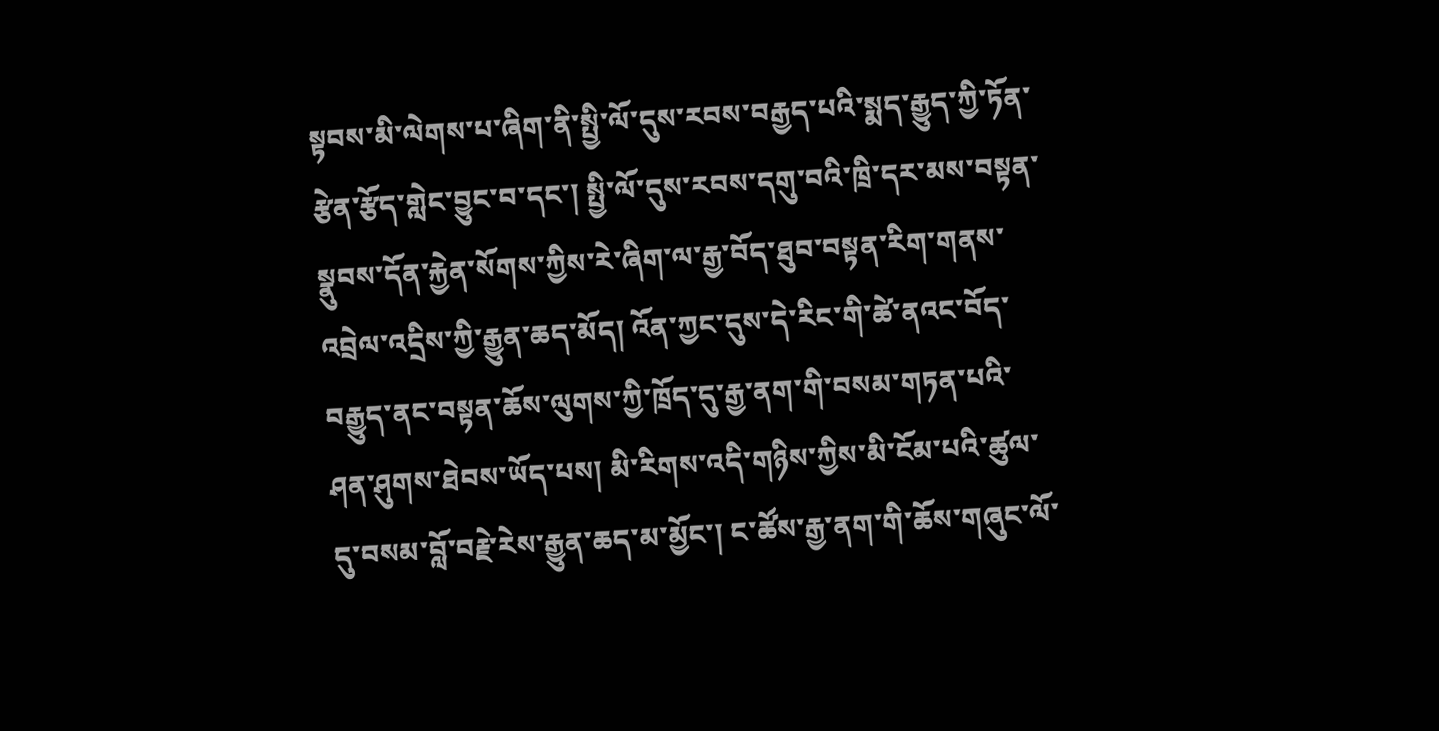སྟབས་མི་ལེགས་པ་ཞིག་ནི་སྤྱི་ལོ་དུས་རབས་བརྒྱད་པའི་སྨད་རྒྱུད་ཀྱི་ཏོན་རྩེན་རྩོད་གླེང་བྱུང་བ་དང་། སྤྱི་ལོ་དུས་རབས་དགུ་བའི་ཁྲི་དར་མས་བསྟན་སྣུབས་དོན་རྐྱེན་སོགས་ཀྱིས་རེ་ཞིག་ལ་རྒྱ་བོད་ཐུབ་བསྟན་རིག་གནས་འབྲེལ་འདྲིས་ཀྱི་རྒྱུན་ཆད་མོད། འོན་ཀྱང་དུས་དེ་རིང་གི་ཚེ་ནའང་བོད་བརྒྱུད་ནང་བསྟན་ཆོས་ལུགས་ཀྱི་ཁྲོད་དུ་རྒྱ་ནག་གི་བསམ་གཏན་པའི་ཤན་ཤུགས་ཐེབས་ཡོད་པས། མི་རིགས་འདི་གཉིས་ཀྱིས་མི་ངོམ་པའི་ཚུལ་དུ་བསམ་བློ་བརྗེ་རེས་རྒྱུན་ཆད་མ་མྱོང་། ང་ཚོས་རྒྱ་ནག་གི་ཆོས་གཞུང་ལོ་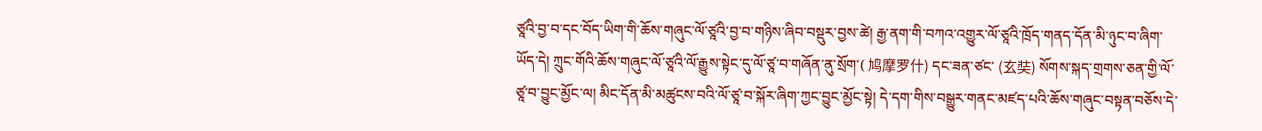ཙཱའི་བྱ་བ་དང་བོད་ཡིག་གི་ཆོས་གཞུང་ལོ་ཙཱའི་བྱ་བ་གཉིས་ཞིབ་བསྡུར་བྱས་ཚེ། རྒྱ་ནག་གི་བཀའ་འགྱུར་ལོ་ཙཱའི་ཁྲོད་གནད་དོན་མི་ཉུང་བ་ཞིག་ཡོད་དེ། ཀྲུང་གོའི་ཆོས་གཞུང་ལོ་ཙཱའི་ལོ་རྒྱུས་སྟེང་དུ་ལོ་ཙཱ་བ་གཞོན་ནུ་སྲོག་( 鸠摩罗什) དང་ཟན་ཙང་ (玄奘) སོགས་སྐད་གྲགས་ཅན་གྱི་ལོ་ཙཱ་བ་བྱུང་མྱོང་ལ། མིང་དོན་མི་མཚུངས་བའི་ལོ་ཙཱ་བ་སྐོར་ཞིག་ཀྱང་བྱུང་མྱོང་སྟེ། དེ་དག་གིས་བསྒྱུར་གནང་མཛད་པའི་ཆོས་གཞུང་བསྟན་བཅོས་དེ་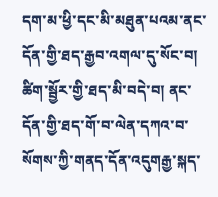དག་མ་ཕྱི་དང་མི་མཐུན་པའམ་ནང་དོན་གྱི་ཐད་རྒྱབ་འགལ་དུ་སོང་བ། ཚིག་སྦྱོར་གྱི་ཐད་མི་བདེ་བ། ནང་དོན་གྱི་ཐད་གོ་བ་ལེན་དཀའ་བ་སོགས་ཀྱི་གནད་དོན་འདུགརྒྱ་སྐད་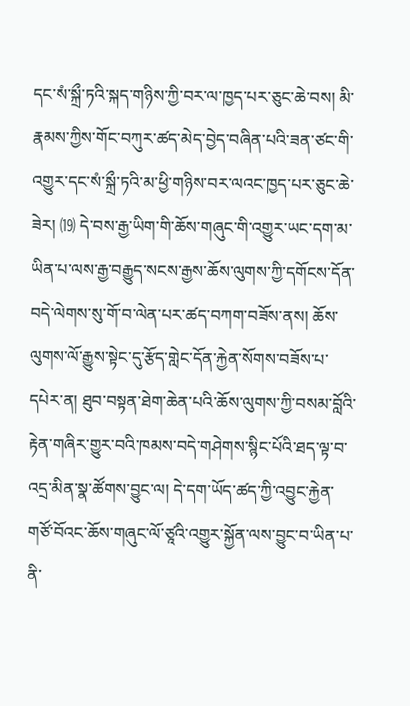དང་སཾ་སྐྲྀ་ཏའི་སྐད་གཉིས་ཀྱི་བར་ལ་ཁྱད་པར་ཅུང་ཆེ་བས། མི་རྣམས་ཀྱིས་གོང་བཀུར་ཚད་མེད་བྱེད་བཞིན་པའི་ཟན་ཙང་གི་འགྱུར་དང་སཾ་སྐྲྀ་ཏའི་མ་ཕྱི་གཉིས་བར་ལའང་ཁྱད་པར་ཅུང་ཆེ་ཟེར། ⒆ དེ་བས་རྒྱ་ཡིག་གི་ཆོས་གཞུང་གི་འགྱུར་ཡང་དག་མ་ཡིན་པ་ལས་རྒྱ་བརྒྱུད་སངས་རྒྱས་ཆོས་ལུགས་ཀྱི་དགོངས་དོན་བདེ་ལེགས་སུ་གོ་བ་ལེན་པར་ཚད་བཀག་བཟོས་ནས། ཆོས་ལུགས་ལོ་རྒྱུས་སྟེང་དུ་རྩོད་གླེང་དོན་རྐྱེན་སོགས་བཟོས་པ་དཔེར་ན། ཐུབ་བསྟན་ཐེག་ཆེན་པའི་ཆོས་ལུགས་ཀྱི་བསམ་བློའི་རྟེན་གཞིར་གྱུར་བའི་ཁམས་བདེ་གཤེགས་སྙིང་པོའི་ཐད་ལྟ་བ་འདྲ་མིན་སྣ་ཚོགས་བྱུང་ལ། དེ་དག་ཡོད་ཚད་ཀྱི་འབྱུང་རྐྱེན་གཙོ་བོའང་ཆོས་གཞུང་ལོ་ཙཱའི་འགྱུར་སྐྱོན་ལས་བྱུང་བ་ཡིན་པ་ནི་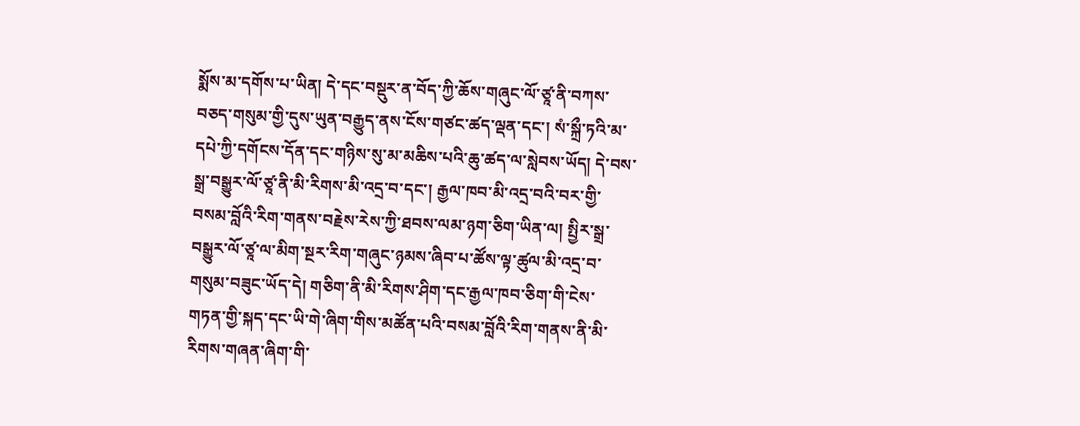སྨོས་མ་དགོས་པ་ཡིན། དེ་དང་བསྡུར་ན་བོད་ཀྱི་ཆོས་གཞུང་ལོ་ཙཱ་ནི་བཀས་བཅད་གསུམ་གྱི་དུས་ཡུན་བརྒྱུད་ནས་ངོས་གཙང་ཚད་ལྡན་དང་། སཾ་སྐྲྀ་ཏའི་མ་དཔེ་ཀྱི་དགོངས་དོན་དང་གཉིས་སུ་མ་མཆིས་པའི་ཆུ་ཚད་ལ་སླེབས་ཡོད། དེ་བས་སྒྲ་བསྒྱུར་ལོ་ཙཱ་ནི་མི་རིགས་མི་འདྲ་བ་དང་། རྒྱལ་ཁབ་མི་འདྲ་བའི་བར་གྱི་བསམ་བློའི་རིག་གནས་བརྗེས་རེས་ཀྱི་ཐབས་ལམ་ཉག་ཅིག་ཡིན་ལ། སྤྱིར་སྒྲ་བསྒྱུར་ལོ་ཙཱ་ལ་མིག་སྔར་རིག་གཞུང་ཉམས་ཞིབ་པ་ཚོས་ལྟ་ཚུལ་མི་འདྲ་བ་གསུམ་བཟུང་ཡོད་དེ། གཅིག་ནི་མི་རིགས་ཤིག་དང་རྒྱལ་ཁབ་ཅིག་གི་ངེས་གཏན་གྱི་སྐད་དང་ཡི་གེ་ཞིག་གིས་མཚོན་པའི་བསམ་བློའི་རིག་གནས་ནི་མི་རིགས་གཞན་ཞིག་གི་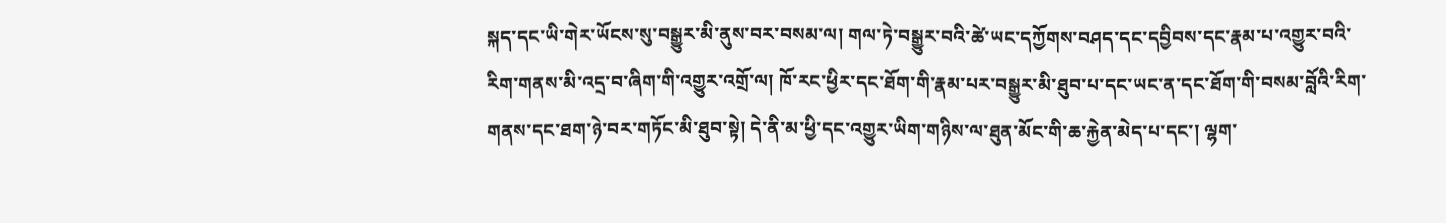སྐད་དང་ཡི་གེར་ཡོངས་སུ་བསྒྱུར་མི་ནུས་བར་བསམ་ལ། གལ་ཏེ་བསྒྱུར་བའི་ཚེ་ཡང་དཀྱོགས་བཤད་དང་དབྱིབས་དང་རྣམ་པ་འགྱུར་བའི་རིག་གནས་མི་འདྲ་བ་ཞིག་གི་འགྱུར་འགྲོ་ལ། ཁོ་རང་ཕྱིར་དང་ཐོག་གི་རྣམ་པར་བསྒྱུར་མི་ཐུབ་པ་དང་ཡང་ན་དང་ཐོག་གི་བསམ་བློའི་རིག་གནས་དང་ཐག་ཉེ་བར་གཏོང་མི་ཐུབ་སྟེ། དེ་ནི་མ་ཕྱི་དང་འགྱུར་ཡིག་གཉིས་ལ་ཐུན་མོང་གི་ཆ་རྐྱེན་མེད་པ་དང་། ལྷག་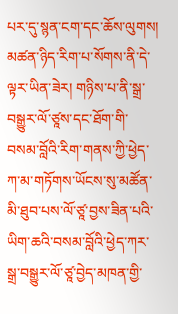པར་དུ་སྙན་ངག་དང་ཆོས་ལུགས། མཚན་ཉིད་རིག་པ་སོགས་ནི་དེ་ལྟར་ཡིན་ཟེར། གཉིས་པ་ནི་སྒྲ་བསྒྱུར་ལོ་ཙཱས་དང་ཐོག་གི་བསམ་བློའི་རིག་གནས་ཀྱི་ཕྱེད་ཀ་མ་གཏོགས་ཡོངས་སུ་མཚོན་མི་ཐུབ་པས་ལོ་ཙཱ་བྱས་ཟིན་པའི་ཡིག་ཆའི་བསམ་བློའི་ཕྱེད་ཀར་སྒྲ་བསྒྱུར་ལོ་ཙཱ་བྱེད་མཁན་གྱི་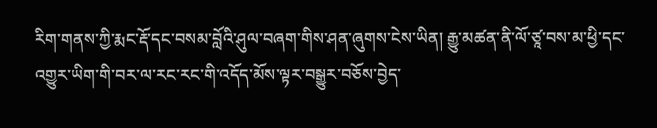རིག་གནས་ཀྱི་རྨང་རྡོ་དང་བསམ་བློའི་ཤུལ་བཞག་གིས་ཤན་ཞུགས་ངེས་ཡིན། རྒྱུ་མཚན་ནི་ལོ་ཙཱ་བས་མ་ཕྱི་དང་འགྱུར་ཡིག་གི་བར་ལ་རང་རང་གི་འདོད་མོས་ལྟར་བསྒྱུར་བཅོས་བྱེད་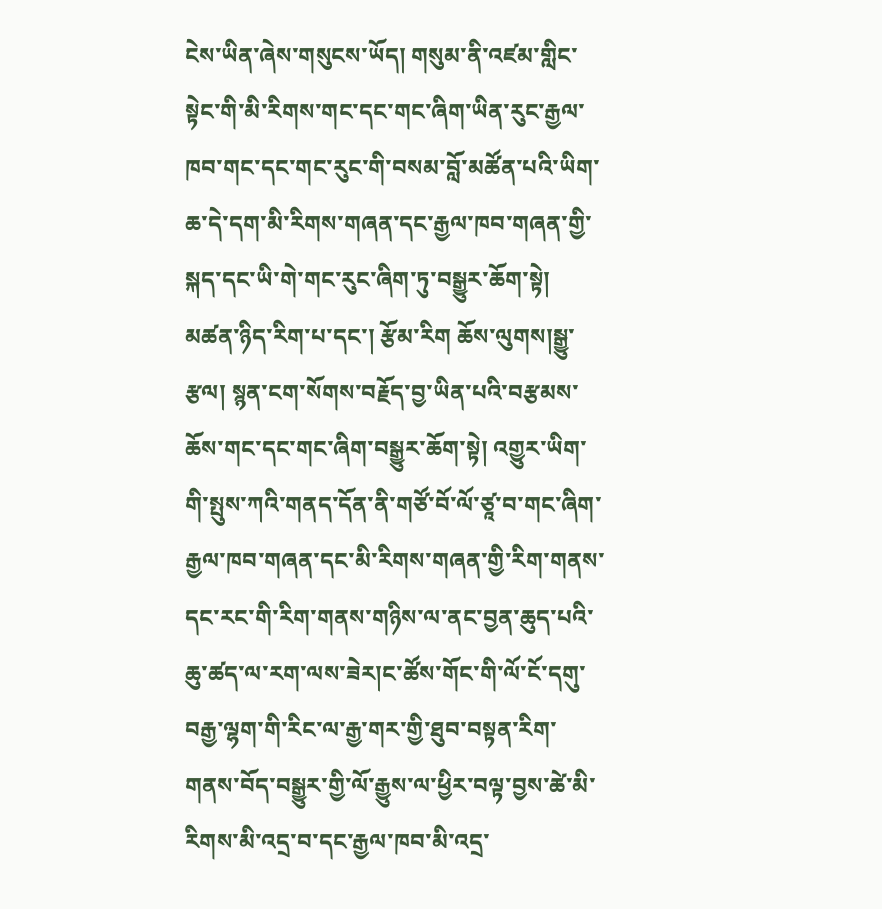ངེས་ཡིན་ཞེས་གསུངས་ཡོད། གསུམ་ནི་འཛམ་གླིང་སྟེང་གི་མི་རིགས་གང་དང་གང་ཞིག་ཡིན་རུང་རྒྱལ་ཁབ་གང་དང་གང་རུང་གི་བསམ་བློ་མཚོན་པའི་ཡིག་ཆ་དེ་དག་མི་རིགས་གཞན་དང་རྒྱལ་ཁབ་གཞན་གྱི་སྐད་དང་ཡི་གེ་གང་རུང་ཞིག་ཏུ་བསྒྱུར་ཆོག་སྟེ། མཚན་ཉིད་རིག་པ་དང་། རྩོམ་རིག ཆོས་ལུགས།སྒྱུ་རྩལ། སྙན་ངག་སོགས་བརྗོད་བྱ་ཡིན་པའི་བརྩམས་ཆོས་གང་དང་གང་ཞིག་བསྒྱུར་ཆོག་སྟེ། འགྱུར་ཡིག་གི་སྤུས་ཀའི་གནད་དོན་ནི་གཙོ་བོ་ལོ་ཙཱ་བ་གང་ཞིག་རྒྱལ་ཁབ་གཞན་དང་མི་རིགས་གཞན་གྱི་རིག་གནས་དང་རང་གི་རིག་གནས་གཉིས་ལ་ནང་བྱན་ཆུད་པའི་ཆུ་ཚད་ལ་རག་ལས་ཟེར།ང་ཚོས་གོང་གི་ལོ་ངོ་དགུ་བརྒྱ་ལྷག་གི་རིང་ལ་རྒྱ་གར་གྱི་ཐུབ་བསྟན་རིག་གནས་བོད་བསྒྱུར་གྱི་ལོ་རྒྱུས་ལ་ཕྱིར་བལྟ་བྱས་ཚེ་མི་རིགས་མི་འདྲ་བ་དང་རྒྱལ་ཁབ་མི་འདྲ་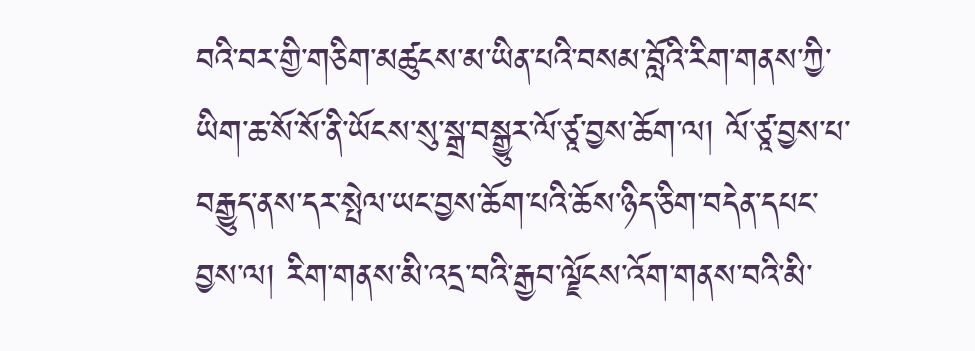བའི་བར་གྱི་གཅིག་མཚུངས་མ་ཡིན་པའི་བསམ་བློའི་རིག་གནས་ཀྱི་ཡིག་ཆ་སོ་སོ་ནི་ཡོངས་སུ་སྒྲ་བསྒྱུར་ལོ་ཙཱ་བྱས་ཆོག་ལ། ལོ་ཙཱ་བྱས་པ་བརྒྱུད་ནས་དར་སྤེལ་ཡང་བྱས་ཆོག་པའི་ཆོས་ཉིད་ཅིག་བདེན་དཔང་བྱས་ལ། རིག་གནས་མི་འདྲ་བའི་རྒྱབ་ལྗོངས་འོག་གནས་བའི་མི་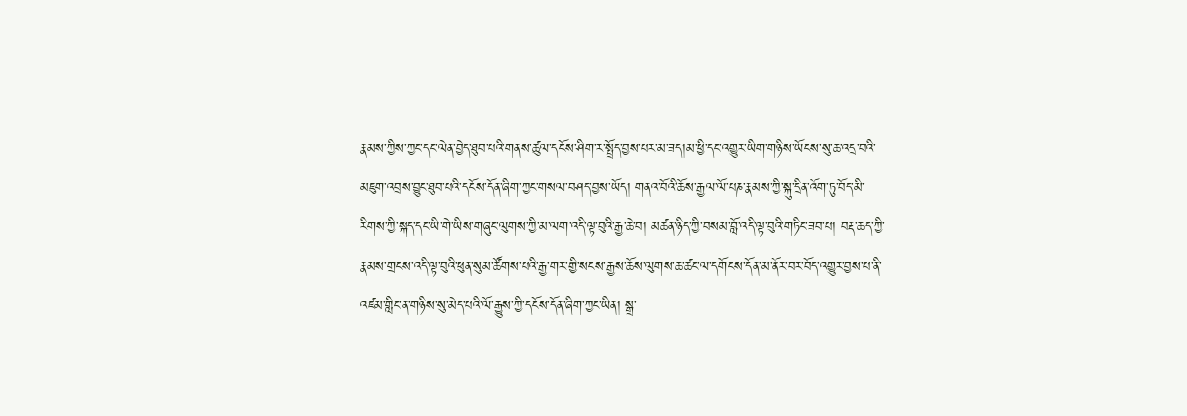རྣམས་ཀྱིས་ཀྱང་དང་ལེན་བྱེད་ཐུབ་པའི་གནས་ཚུལ་དངོས་ཤིག་ར་སྤྲོད་བྱས་པར་མ་ཟད།མ་ཕྱི་དང་འགྱུར་ཡིག་གཉིས་ཡོངས་སུ་ཆ་འདྲ་བའི་མཇུག་འབྲས་བྱུང་ཐུབ་པའི་དངོས་དོན་ཞིག་ཀྱང་གསལ་བཤད་བྱས་ཡོད། གནའ་བོའི་ཆོས་རྒྱལ་ལོ་པཎ་རྣམས་ཀྱི་སྐུ་དྲིན་འོག་ཏུ་བོད་མི་རིགས་ཀྱི་སྐད་དང་ཡི་གེ་ཡིས་གཞུང་ལུགས་ཀྱི་མ་ལག་འདི་ལྟ་བུའི་རྒྱ་ཆེ་བ། མཚན་ཉིད་ཀྱི་བསམ་བློ་འདི་ལྟ་བུའི་གཏིང་ཟབ་པ། བརྡ་ཆད་ཀྱི་རྣམས་གྲངས་འདི་ལྟ་བུའི་ཕུན་སུམ་ཚོགས་པའི་རྒྱ་གར་གྱི་སངས་རྒྱས་ཆོས་ལུགས་ཆ་ཚང་ལ་དགོངས་དོན་མ་ནོར་བར་བོད་འགྱུར་བྱས་པ་ནི་འཛམ་གླིང་ན་གཉིས་སུ་མེད་པའི་ལོ་རྒྱུས་ཀྱི་དངོས་དོན་ཞིག་ཀྱང་ཡིན། སྒྲ་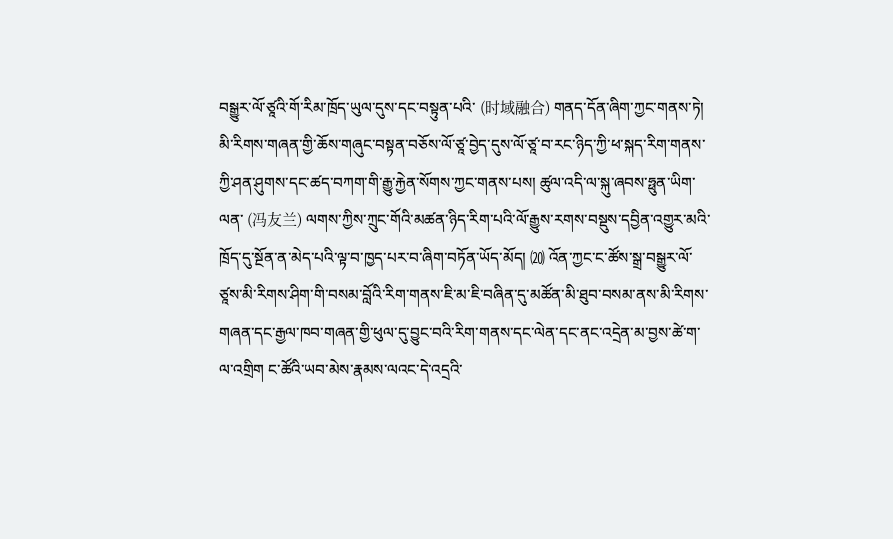བསྒྱུར་ལོ་ཙཱའི་གོ་རིམ་ཁྲོད་ཡུལ་དུས་དང་བསྟུན་པའི་ (时域融合) གནད་དོན་ཞིག་ཀྱང་གནས་ཏེ། མི་རིགས་གཞན་གྱི་ཆོས་གཞུང་བསྟན་བཅོས་ལོ་ཙཱ་བྱེད་དུས་ལོ་ཙཱ་བ་རང་ཉིད་ཀྱི་ཕ་སྐད་རིག་གནས་ཀྱི་ཤན་ཤུགས་དང་ཚད་བཀག་གི་རྒྱུ་རྐྱེན་སོགས་ཀྱང་གནས་པས། ཚུལ་འདི་ལ་སྐུ་ཞབས་ཧྥུན་ཡིག་ལན་ (冯友兰) ལགས་ཀྱིས་ཀྲུང་གོའི་མཚན་ཉིད་རིག་པའི་ལོ་རྒྱུས་རགས་བསྡུས་དབྱིན་འགྱུར་མའི་ཁྲོད་དུ་སྔོན་ན་མེད་པའི་ལྟ་བ་ཁྱད་པར་བ་ཞིག་བཏོན་ཡོད་མོད། ⒇ འོན་ཀྱང་ང་ཚོས་སྒྲ་བསྒྱུར་ལོ་ཙཱས་མི་རིགས་ཤིག་གི་བསམ་བློའི་རིག་གནས་ཇི་མ་ཇི་བཞིན་དུ་མཚོན་མི་ཐུབ་བསམ་ནས་མི་རིགས་གཞན་དང་རྒྱལ་ཁབ་གཞན་གྱི་ཕུལ་དུ་བྱུང་བའི་རིག་གནས་དང་ལེན་དང་ནང་འདྲེན་མ་བྱས་ཚེ་ག་ལ་འགྲིག ང་ཚོའི་ཡབ་མེས་རྣམས་ལའང་དེ་འདྲའི་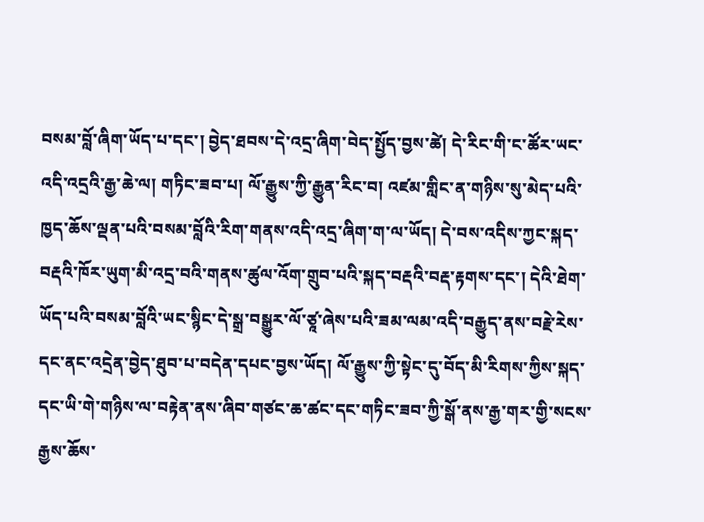བསམ་བློ་ཞིག་ཡོད་པ་དང་། བྱེད་ཐབས་དེ་འདྲ་ཞིག་བེད་སྤྱོད་བྱས་ཚེ། དེ་རིང་གི་ང་ཚོར་ཡང་འདི་འདྲའི་རྒྱ་ཆེ་ལ། གཏིང་ཟབ་པ། ལོ་རྒྱུས་ཀྱི་རྒྱུན་རིང་བ། འཛམ་གླིང་ན་གཉིས་སུ་མེད་པའི་ཁྱད་ཆོས་ལྡན་པའི་བསམ་བློའི་རིག་གནས་འདི་འདྲ་ཞིག་ག་ལ་ཡོད། དེ་བས་འདིས་ཀྱང་སྐད་བརྡའི་ཁོར་ཡུག་མི་འདྲ་བའི་གནས་ཚུལ་འོག་གྲུབ་པའི་སྐད་བརྡའི་བརྡ་རྟགས་དང་། དེའི་ཐེག་ཡོད་པའི་བསམ་བློའི་ཡང་སྙིང་དེ་སྒྲ་བསྒྱུར་ལོ་ཙཱ་ཞེས་པའི་ཟམ་ལམ་འདི་བརྒྱུད་ནས་བརྗེ་རེས་དང་ནང་འདྲེན་བྱེད་ཐུབ་པ་བདེན་དཔང་བྱས་ཡོད། ལོ་རྒྱུས་ཀྱི་སྟེང་དུ་བོད་མི་རིགས་ཀྱིས་སྐད་དང་ཡི་གེ་གཉིས་ལ་བརྟེན་ནས་ཞིབ་གཙང་ཆ་ཚང་དང་གཏིང་ཟབ་ཀྱི་སྒོ་ནས་རྒྱ་གར་གྱི་སངས་རྒྱས་ཆོས་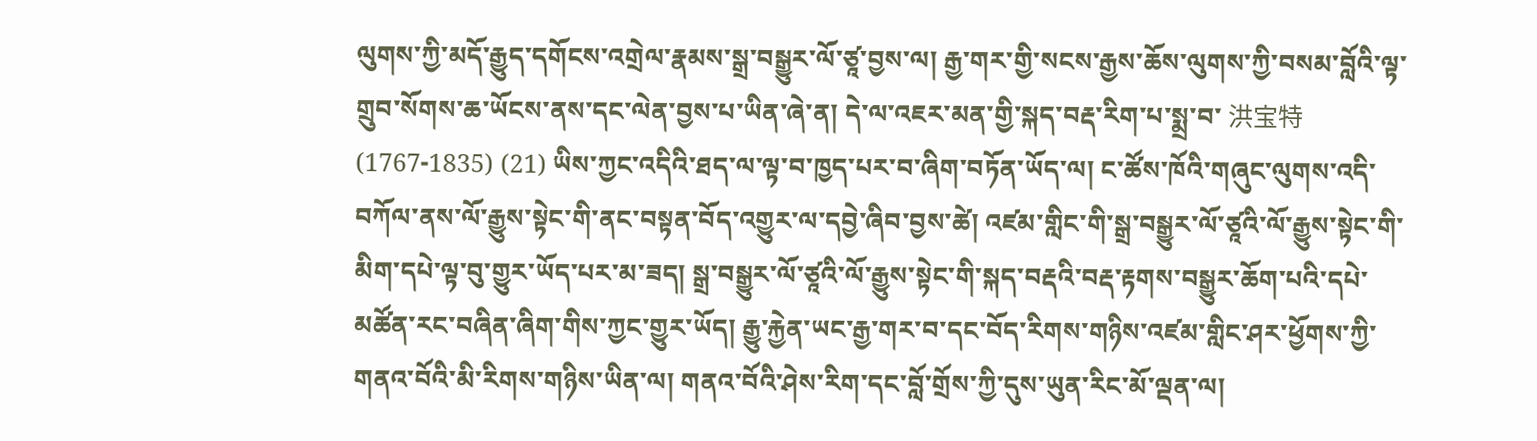ལུགས་ཀྱི་མདོ་རྒྱུད་དགོངས་འགྲེལ་རྣམས་སྒྲ་བསྒྱུར་ལོ་ཙཱ་བྱས་ལ། རྒྱ་གར་གྱི་སངས་རྒྱས་ཆོས་ལུགས་ཀྱི་བསམ་བློའི་ལྟ་གྲུབ་སོགས་ཆ་ཡོངས་ནས་དང་ལེན་བྱས་པ་ཡིན་ཞེ་ན། དེ་ལ་འཇར་མན་གྱི་སྐད་བརྡ་རིག་པ་སྨྲ་བ་ 洪宝特(1767-1835) (21) ཡིས་ཀྱང་འདིའི་ཐད་ལ་ལྟ་བ་ཁྱད་པར་བ་ཞིག་བཏོན་ཡོད་ལ། ང་ཚོས་ཁོའི་གཞུང་ལུགས་འདི་བཀོལ་ནས་ལོ་རྒྱུས་སྟེང་གི་ནང་བསྟན་བོད་འགྱུར་ལ་དབྱེ་ཞིབ་བྱས་ཚེ། འཛམ་གླིང་གི་སྒྲ་བསྒྱུར་ལོ་ཙཱའི་ལོ་རྒྱུས་སྟེང་གི་མིག་དཔེ་ལྟ་བུ་གྱུར་ཡོད་པར་མ་ཟད། སྒྲ་བསྒྱུར་ལོ་ཙཱའི་ལོ་རྒྱུས་སྟེང་གི་སྐད་བརྡའི་བརྡ་རྟགས་བསྒྱུར་ཆོག་པའི་དཔེ་མཚོན་རང་བཞིན་ཞིག་གིས་ཀྱང་གྱུར་ཡོད། རྒྱུ་རྐྱེན་ཡང་རྒྱ་གར་བ་དང་བོད་རིགས་གཉིས་འཛམ་གླིང་ཤར་ཕྱོགས་ཀྱི་གནའ་བོའི་མི་རིགས་གཉིས་ཡིན་ལ། གནའ་བོའི་ཤེས་རིག་དང་བློ་གྲོས་ཀྱི་དུས་ཡུན་རིང་མོ་ལྡན་ལ།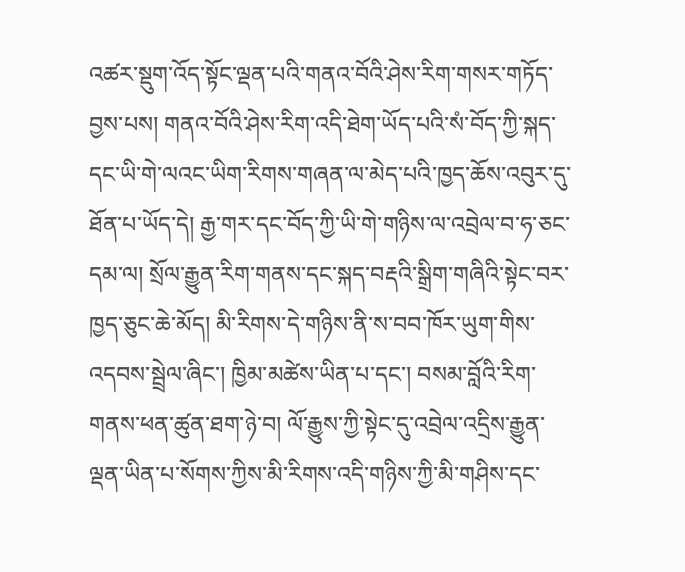འཚར་སྡུག་འོད་སྟོང་ལྡན་པའི་གནའ་བོའི་ཤེས་རིག་གསར་གཏོད་བྱས་པས། གནའ་བོའི་ཤེས་རིག་འདི་ཐེག་ཡོད་པའི་སཾ་བོད་ཀྱི་སྐད་དང་ཡི་གེ་ལའང་ཡིག་རིགས་གཞན་ལ་མེད་པའི་ཁྱད་ཆོས་འབུར་དུ་ཐོན་པ་ཡོད་དེ། རྒྱ་གར་དང་བོད་ཀྱི་ཡི་གེ་གཉིས་ལ་འབྲེལ་བ་ཧ་ཅང་དམ་ལ། སྲོལ་རྒྱུན་རིག་གནས་དང་སྐད་བརྡའི་སྒྲིག་གཞིའི་སྟེང་བར་ཁྱད་ཅུང་ཆེ་མོད། མི་རིགས་དེ་གཉིས་ནི་ས་བབ་ཁོར་ཡུག་གིས་འདབས་སྦྲེལ་ཞིང་། ཁྱིམ་མཚེས་ཡིན་པ་དང་། བསམ་བློའི་རིག་གནས་ཕན་ཚུན་ཐག་ཉེ་བ། ལོ་རྒྱུས་ཀྱི་སྟེང་དུ་འབྲེལ་འདྲིས་རྒྱུན་ལྡན་ཡིན་པ་སོགས་ཀྱིས་མི་རིགས་འདི་གཉིས་ཀྱི་མི་གཤིས་དང་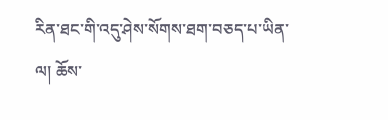རིན་ཐང་གི་འདུ་ཤེས་སོགས་ཐག་བཅད་པ་ཡིན་ལ། ཆོས་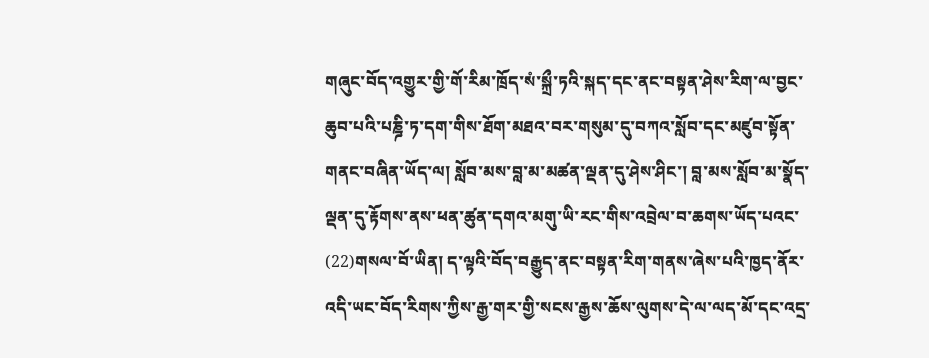གཞུང་བོད་འགྱུར་གྱི་གོ་རིམ་ཁྲོད་སཾ་སྐྲྀ་ཏའི་སྐད་དང་ནང་བསྟན་ཤེས་རིག་ལ་བྱང་ཆུབ་པའི་པཎྜི་ཏ་དག་གིས་ཐོག་མཐའ་བར་གསུམ་དུ་བཀའ་སློབ་དང་མཛུབ་སྟོན་གནང་བཞིན་ཡོད་ལ། སློབ་མས་བླ་མ་མཚན་ལྡན་དུ་ཤེས་ཤིང་། བླ་མས་སློབ་མ་སྣོད་ལྡན་དུ་རྟོགས་ནས་ཕན་ཚུན་དགའ་མགུ་ཡི་རང་གིས་འབྲེལ་བ་ཆགས་ཡོད་པའང་ (22)གསལ་བོ་ཡིན། ད་ལྟའི་བོད་བརྒྱུད་ནང་བསྟན་རིག་གནས་ཞེས་པའི་ཁྱད་ནོར་འདི་ཡང་བོད་རིགས་ཀྱིས་རྒྱ་གར་གྱི་སངས་རྒྱས་ཆོས་ལུགས་དེ་ལ་ལད་མོ་དང་འདྲ་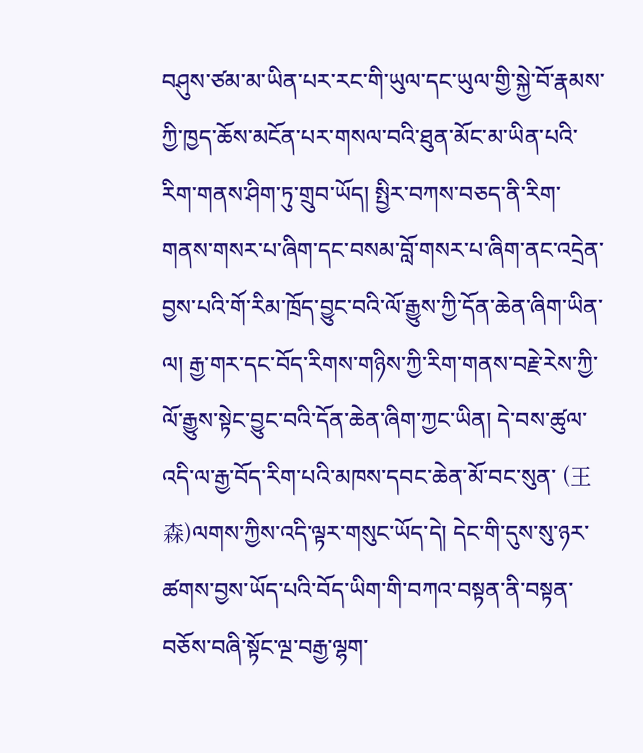བཤུས་ཙམ་མ་ཡིན་པར་རང་གི་ཡུལ་དང་ཡུལ་གྱི་སྐྱེ་བོ་རྣམས་ཀྱི་ཁྱད་ཆོས་མངོན་པར་གསལ་བའི་ཐུན་མོང་མ་ཡིན་པའི་རིག་གནས་ཤིག་ཏུ་གྲུབ་ཡོད། སྤྱིར་བཀས་བཅད་ནི་རིག་གནས་གསར་པ་ཞིག་དང་བསམ་བློ་གསར་པ་ཞིག་ནང་འདྲེན་བྱས་པའི་གོ་རིམ་ཁྲོད་བྱུང་བའི་ལོ་རྒྱུས་ཀྱི་དོན་ཆེན་ཞིག་ཡིན་ལ། རྒྱ་གར་དང་བོད་རིགས་གཉིས་ཀྱི་རིག་གནས་བརྗེ་རེས་ཀྱི་ལོ་རྒྱུས་སྟེང་བྱུང་བའི་དོན་ཆེན་ཞིག་ཀྱང་ཡིན། དེ་བས་ཚུལ་འདི་ལ་རྒྱ་བོད་རིག་པའི་མཁས་དབང་ཆེན་མོ་བང་སུན་ (王森)ལགས་ཀྱིས་འདི་ལྟར་གསུང་ཡོད་དེ། དེང་གི་དུས་སུ་ཉར་ཚགས་བྱས་ཡོད་པའི་བོད་ཡིག་གི་བཀའ་བསྟན་ནི་བསྟན་བཅོས་བཞི་སྟོང་ལྔ་བརྒྱ་ལྷག་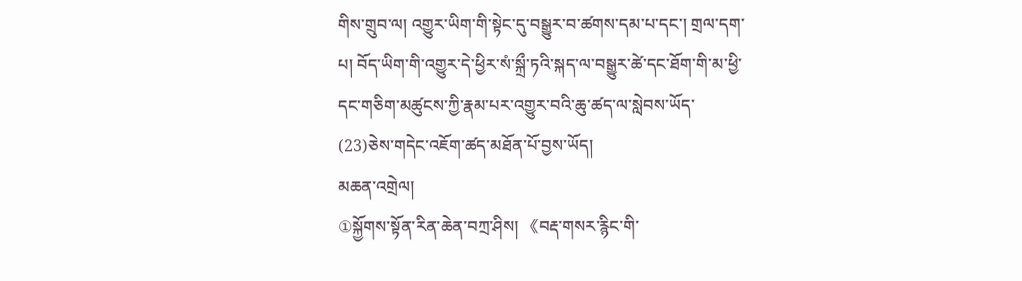གིས་གྲུབ་ལ། འགྱུར་ཡིག་གི་སྟེང་དུ་བསྒྱུར་བ་ཚགས་དམ་པ་དང་། གྲལ་དག་པ། བོད་ཡིག་གི་འགྱུར་དེ་ཕྱིར་སཾ་སྐྲྀ་ཏའི་སྐད་ལ་བསྒྱུར་ཚེ་དང་ཐོག་གི་མ་ཕྱི་དང་གཅིག་མཚུངས་ཀྱི་རྣམ་པར་འགྱུར་བའི་ཆུ་ཚད་ལ་སླེབས་ཡོད་ (23)ཅེས་གདེང་འཇོག་ཚད་མཐོན་པོ་བྱས་ཡོད།
མཆན་འགྲེལ།
①སྐྱོགས་སྟོན་རིན་ཆེན་བཀྲ་ཤིས། 《བརྡ་གསར་རྙིང་གི་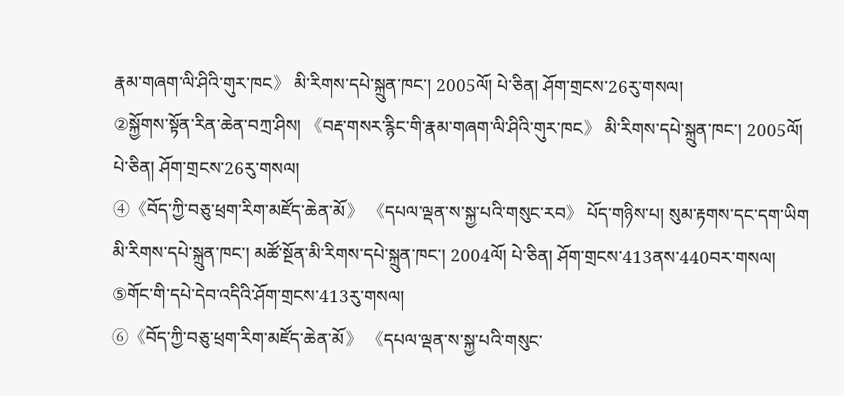རྣམ་གཞག་ལི་ཤིའི་གུར་ཁང》 མི་རིགས་དཔེ་སྐྲུན་ཁང་། 2005ལོ། པེ་ཅིན། ཤོག་གྲངས་26རུ་གསལ།
②སྐྱོགས་སྟོན་རིན་ཆེན་བཀྲ་ཤིས། 《བརྡ་གསར་རྙིང་གི་རྣམ་གཞག་ལི་ཤིའི་གུར་ཁང》 མི་རིགས་དཔེ་སྐྲུན་ཁང་། 2005ལོ། པེ་ཅིན། ཤོག་གྲངས་26རུ་གསལ།
④《བོད་ཀྱི་བཅུ་ཕྲག་རིག་མཛོད་ཆེན་མོ》 《དཔལ་ལྡན་ས་སྐྱ་པའི་གསུང་རབ》 པོད་གཉིས་པ། སུམ་རྟགས་དང་དག་ཡིག མི་རིགས་དཔེ་སྐྲུན་ཁང་། མཚོ་སྔོན་མི་རིགས་དཔེ་སྐྲུན་ཁང་། 2004ལོ། པེ་ཅིན། ཤོག་གྲངས་413ནས་440བར་གསལ།
⑤གོང་གི་དཔེ་དེབ་འདིའི་ཤོག་གྲངས་413རུ་གསལ།
⑥《བོད་ཀྱི་བཅུ་ཕྲག་རིག་མཛོད་ཆེན་མོ》 《དཔལ་ལྡན་ས་སྐྱ་པའི་གསུང་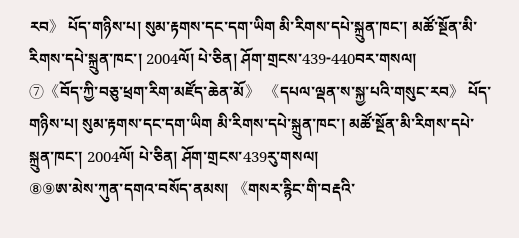རབ》 པོད་གཉིས་པ། སུམ་རྟགས་དང་དག་ཡིག མི་རིགས་དཔེ་སྐྲུན་ཁང་། མཚོ་སྔོན་མི་རིགས་དཔེ་སྐྲུན་ཁང་། 2004ལོ། པེ་ཅིན། ཤོག་གྲངས་439-440བར་གསལ།
⑦《བོད་ཀྱི་བཅུ་ཕྲག་རིག་མཛོད་ཆེན་མོ》 《དཔལ་ལྡན་ས་སྐྱ་པའི་གསུང་རབ》 པོད་གཉིས་པ། སུམ་རྟགས་དང་དག་ཡིག མི་རིགས་དཔེ་སྐྲུན་ཁང་། མཚོ་སྔོན་མི་རིགས་དཔེ་སྐྲུན་ཁང་། 2004ལོ། པེ་ཅིན། ཤོག་གྲངས་439རུ་གསལ།
⑧⑨ཨ་མེས་ཀུན་དགའ་བསོད་ནམས། 《གསར་རྙིང་གི་བརྡའི་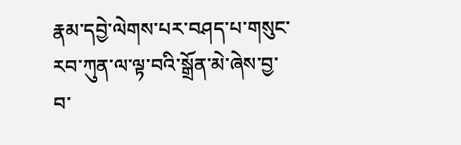རྣམ་དབྱེ་ལེགས་པར་བཤད་པ་གསུང་རབ་ཀུན་ལ་ལྟ་བའི་སྒྲོན་མེ་ཞེས་བྱ་བ་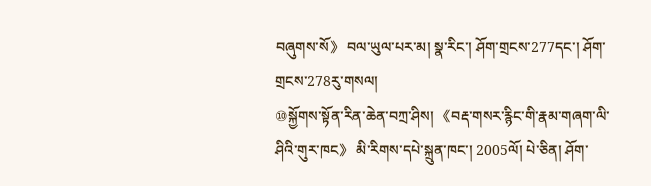བཞུགས་སོ》 བལ་ཡུལ་པར་མ། སྣ་རིང་། ཤོག་གྲངས་277དང་། ཤོག་གྲངས་278རུ་གསལ།
⑩སྐྱོགས་སྟོན་རིན་ཆེན་བཀྲ་ཤིས། 《བརྡ་གསར་རྙིང་གི་རྣམ་གཞག་ལི་ཤིའི་གུར་ཁང》 མི་རིགས་དཔེ་སྐྲུན་ཁང་། 2005ལོ། པེ་ཅིན། ཤོག་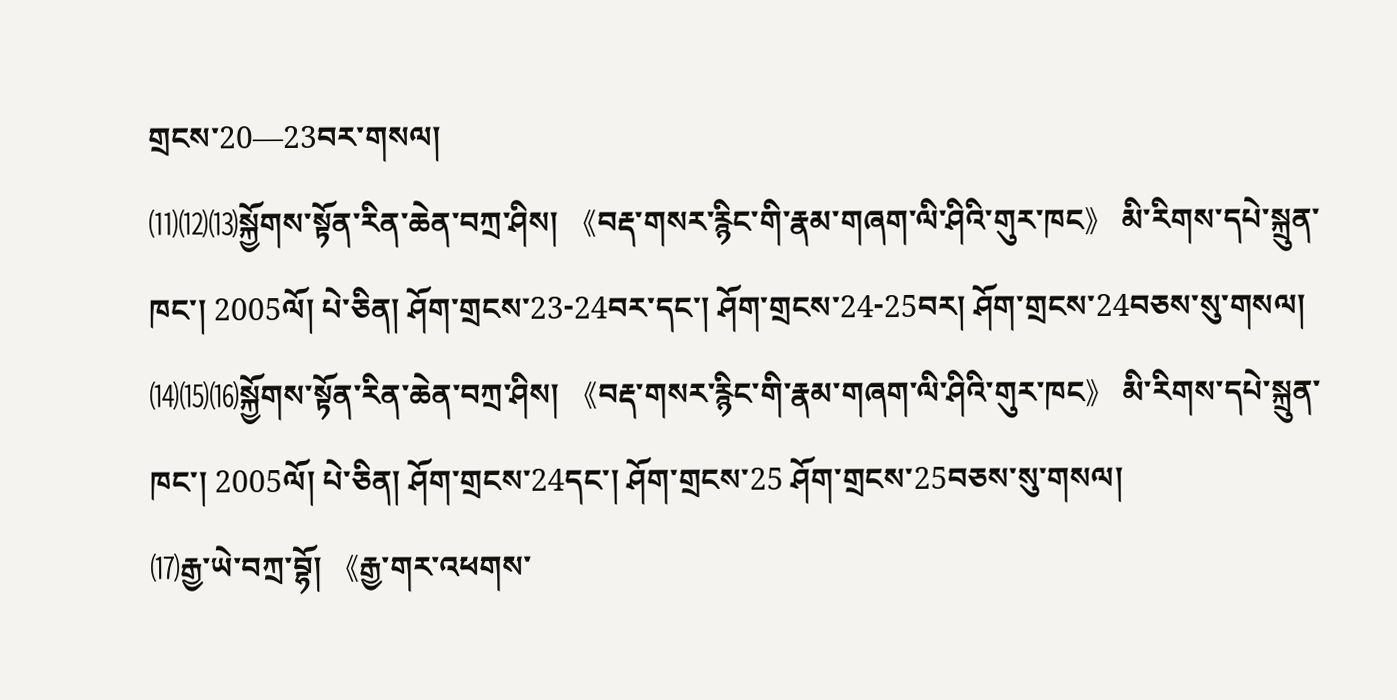གྲངས་20—23བར་གསལ།
⑾⑿⒀སྐྱོགས་སྟོན་རིན་ཆེན་བཀྲ་ཤིས། 《བརྡ་གསར་རྙིང་གི་རྣམ་གཞག་ལི་ཤིའི་གུར་ཁང》 མི་རིགས་དཔེ་སྐྲུན་ཁང་། 2005ལོ། པེ་ཅིན། ཤོག་གྲངས་23-24བར་དང་། ཤོག་གྲངས་24-25བར། ཤོག་གྲངས་24བཅས་སུ་གསལ།
⒁⒂⒃སྐྱོགས་སྟོན་རིན་ཆེན་བཀྲ་ཤིས། 《བརྡ་གསར་རྙིང་གི་རྣམ་གཞག་ལི་ཤིའི་གུར་ཁང》 མི་རིགས་དཔེ་སྐྲུན་ཁང་། 2005ལོ། པེ་ཅིན། ཤོག་གྲངས་24དང་། ཤོག་གྲངས་25 ཤོག་གྲངས་25བཅས་སུ་གསལ།
⒄རྒྱ་ཡེ་བཀྲ་བྷོ། 《རྒྱ་གར་འཕགས་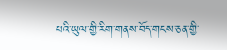པའི་ཡུལ་གྱི་རིག་གནས་བོད་གངས་ཅན་གྱི་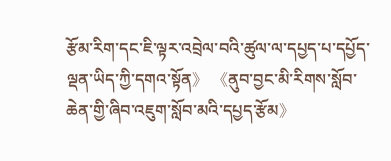རྩོམ་རིག་དང་ཇི་ལྟར་འབྲེལ་བའི་ཚུལ་ལ་དཔྱད་པ་དཔྱོད་ལྡན་ཡིད་ཀྱི་དགའ་སྟོན》 《ནུབ་བྱང་མི་རིགས་སློབ་ཆེན་གྱི་ཞིབ་འཇུག་སློབ་མའི་དཔྱད་རྩོམ》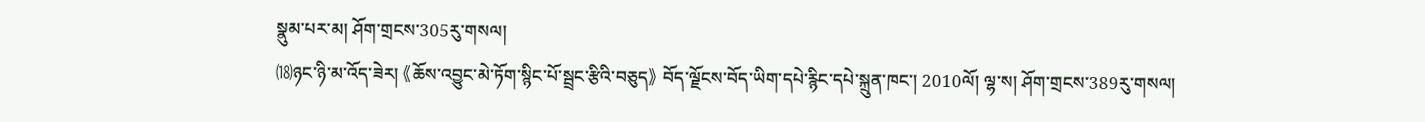སྣུམ་པར་མ། ཤོག་གྲངས་305རུ་གསལ།
⒅ཉང་ཉི་མ་འོད་ཟེར། 《ཆོས་འབྱུང་མེ་ཏོག་སྙིང་པོ་སྦྲང་རྩིའི་བཅུད》 བོད་ལྗོངས་བོད་ཡིག་དཔེ་རྙིང་དཔེ་སྐྲུན་ཁང་། 2010ལོ། ལྷ་ས། ཤོག་གྲངས་389རུ་གསལ།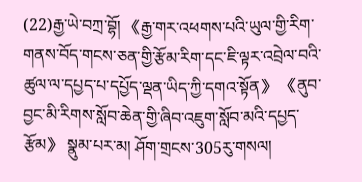(22)རྒྱ་ཡེ་བཀྲ་བྷོ། 《རྒྱ་གར་འཕགས་པའི་ཡུལ་གྱི་རིག་གནས་བོད་གངས་ཅན་གྱི་རྩོམ་རིག་དང་ཇི་ལྟར་འབྲེལ་བའི་ཚུལ་ལ་དཔྱད་པ་དཔྱོད་ལྡན་ཡིད་ཀྱི་དགའ་སྟོན》 《ནུབ་བྱང་མི་རིགས་སློབ་ཆེན་གྱི་ཞིབ་འཇུག་སློབ་མའི་དཔྱད་རྩོམ》 སྣུམ་པར་མ། ཤོག་གྲངས་305རུ་གསལ།